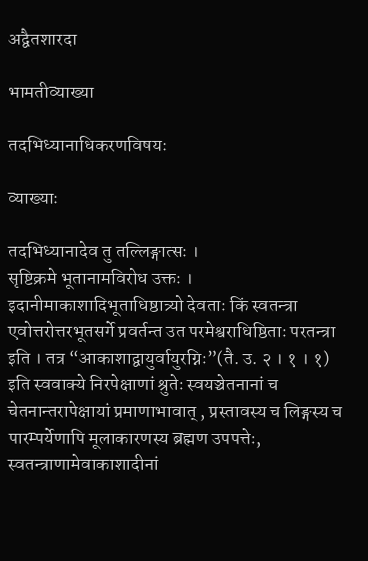अद्वैतशारदा

भामतीव्याख्या

तदभिध्यानाधिकरणविषयः

व्याख्याः

तदभिध्यानादेव तु तल्लिङ्गात्सः ।
सृष्टिक्रमे भूतानामविरोध उक्तः । इदानीमाकाशादिभूताधिष्ठात्र्यो देवताः किं स्वतन्त्रा एवोत्तरोत्तरभूतसर्गे प्रवर्तन्त उत परमेश्वराधिष्ठिताः परतन्त्रा इति । तत्र “आकाशाद्वायुर्वायुरग्निः”(तै. उ. २ । १ । १) इति स्ववाक्ये निरपेक्षाणां श्रुतेः स्वयञ्चेतनानां च चेतनान्तरापेक्षायां प्रमाणाभावात् , प्रस्तावस्य च लिङ्गस्य च पारम्पर्येणापि मूलाकारणस्य ब्रह्मण उपपत्तेः, स्वतन्त्राणामेवाकाशादीनां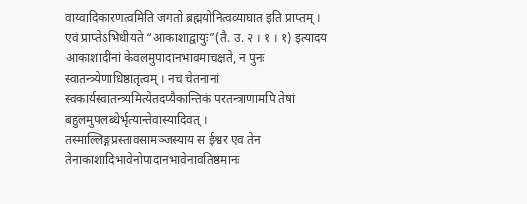वाय्वादिकारणत्वमिति जगतो ब्रह्मयोनित्वव्याघात इति प्राप्तम् । एवं प्राप्तेऽभिधीयते “आकाशाद्वायुः”(तै. उ. २ । १ । १) इत्यादय आकाशादीनां केवलमुपादानभावमाचक्षते, न पुनः स्वातन्त्र्येणाधिष्ठातृत्वम् । नच चेतनानां स्वकार्यस्वातन्त्र्यमित्येतदप्यैकान्तिकं परतन्त्राणामपि तेषां बहुलमुपलब्धेर्भृत्यान्तेवास्यादिवत् । तस्माल्लिङ्गप्रस्तावसामञ्जस्याय स ईश्वर एव तेन तेनाकाशादिभावेनोपादानभावेनावतिष्ठमानः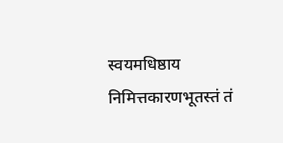स्वयमधिष्ठाय निमित्तकारणभूतस्तं तं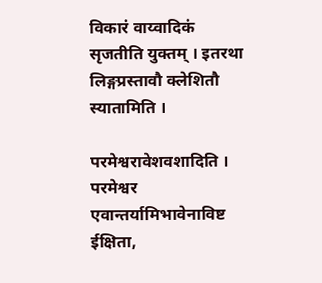विकारं वाय्वादिकं सृजतीति युक्तम् । इतरथा लिङ्गप्रस्तावौ क्लेशितौ स्यातामिति ।

परमेश्वरावेशवशादिति ।
परमेश्वर एवान्तर्यामिभावेनाविष्ट ईक्षिता,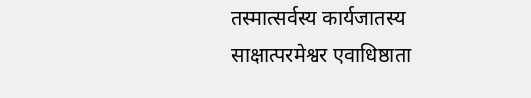तस्मात्सर्वस्य कार्यजातस्य साक्षात्परमेश्वर एवाधिष्ठाता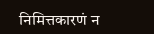निमित्तकारणं न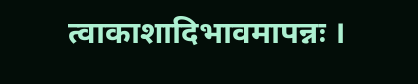त्वाकाशादिभावमापन्नः ।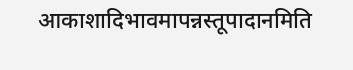आकाशादिभावमापन्नस्तूपादानमिति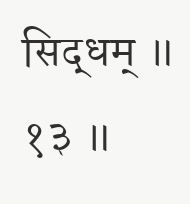सिद्धम् ॥ १३ ॥